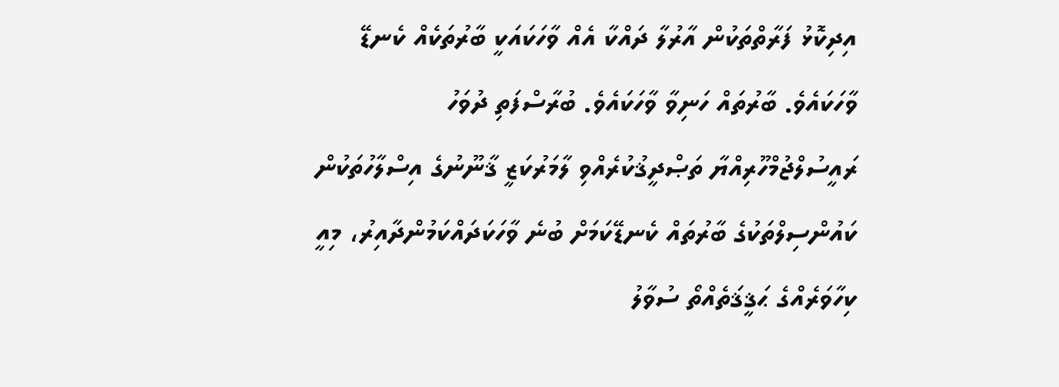އިދިކޮޅު ފަރާތްތަކުން އާރުލާ ދައްކާ އެއް ވާހަކައަކީ ބާރުތަކެއް ކެނޑޭ ވާހަކައެވެ. ބާރުތައް ހަނިވާ ވާހަކައެވެ. ބުރާސްފަތި ދުވަހު ރައީސުލްޖުމްހޫރިއްޔާ ތަޞްދީޤުކުރެއްވި ލާމަރުކަޒީ ޤާނޫނުގެ އިސްލާހުތަކުން ކައުންސިލްތަކުގެ ބާރުތައް ކެނޑޭކަމަށް ބުނެ ވާހަކަދައްކަމުންދާއިރު، މިއީ ކިހާވަރެއްގެ ޙަޤީޤަތެއްތޯ ސުވާލު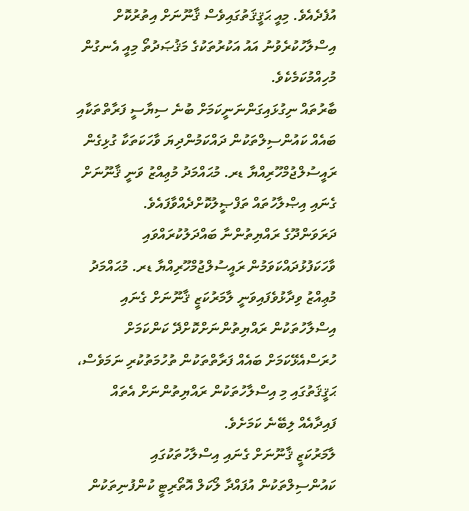އުފެދެއެވެ. މިއީ ޙަޤީޤަތުގައިވެސް ޤާނޫނަށް އިތުރުކޮށް އިސްލާހުކުރެވުނު އައު އަކުރުތަކުގެ މަޤުޞަދުތޯ މިއީ އެނގުން މުހިއްމުކަމެކެވެ.
ބާރުތައް ނިގުޅައިގަންނަނީކަމަށް ބުނެ ސިޔާސީ ފަރާތްތަކާއި ބައެއް ކައުންސިލްތަކުން ދައްކަމުންދިޔަ ވާހަކަތަކާ ގުޅިގެން ރައީސުލްޖުމްހޫރިއްޔާ ޑރ. މުޙައްމަދު މުޢިއްޒު ވަނީ ޤާނޫނަށް ގެނައި އިޞްލާހުތައް ތަފްޞީލުކޮށްދެއްވާފައެވެ.
ދަރަވަންދޫގެ ރައްޔިތުންނާ ބައްދަލުކުރައްވައި ވާހަކަފުޅުދައްކަވަމުން ރައީސުލްޖުމްހޫރިއްޔާ ޑރ. މުޙައްމަދު މުޢިއްޒު ވިދާޅުވެފައިވަނީ ލާމަރުކަޒީ ޤާނޫނަށް ގެނައި އިސްލާހުތަކުން ރައްޔިތުންނަށްކޮށްދޭ ކަންކަމަށް ހުރަސްއެޅޭކަމަށް ބައެއް ފަރާތްތަކުން ތުހުމަތުކުރި ނަމަވެސް، ޙަޤީޤަތުގައި މި އިސްލާހުތަކުން ރައްޔިތުންނަށް އެތައް ފައިދާއެއް ލިބޭނެ ކަމަށެވެ.
ލާމަރުކަޒީ ޤާނޫނަށް ގެނައި އިސްލާހުތަކުގައި ކައުންސިލްތަކުން އުފައްދާ ލޯކަލް އޮތޯރިޓީ ކުންފުނިތަކުން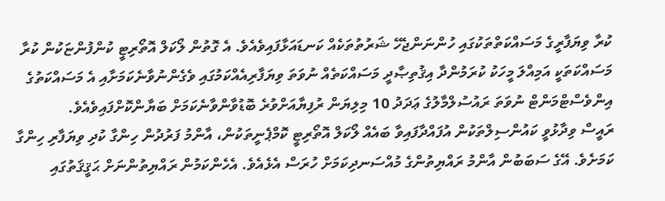ކުރާ ވިޔަފާރީގެ މަސައްކަތްތަކުގައި ހުންނަންޖެހޭ ޝަރުތުތަކެއް ކަނޑައަޅާފައިވެއެވެ. އެ ގޮތުން ލޯކަލް އޮތޯރިޓީ ކުންފުންޏަކުން ކުރާ މަސައްކަތަކީ އަމިއްލަ މީހަކު ކުރަމުންދާ އިޤުތިޞާދީ މަސައްކަތެއް ނުވަތަ ވިޔަފާރިއެއްކަމުގައި ވެގެންނުވާނެކަމަށާއި އެ މަސައްކަތުގެ އިންވެސްޓްމަންޓް ނުވަތަ ރައުސުލްމާލުގެ ޢަދަދު 10 މިލިޔަން ރުފިޔާއަށްވުރެ ބޮޑުވާންވާނެކަމަށް ބަޔާންކޮށްފައިވެއެވެ.
ރައީސް ވިދާޅުވީ ކައުންސިލްތަކުން އުފައްދާފައިވާ ބައެއް ލޯކަލް އޮތޯރިޓީ ކޮމްޕެނީތަކުން، އާންމު ފަރުދުން ހިންގާ ކުދި ވިޔަފާރި ހިންގާ ކަމަށެވެ. އޭގެ ސަބަބުން އާންމު ރައްޔިތުންގެ މުއްސަނދިކަމަށް ހުރަސް އެޅެއެވެ. އެހެންކަމުން ރައްޔިތުންނަށް ޙަޤީޤަތުގައި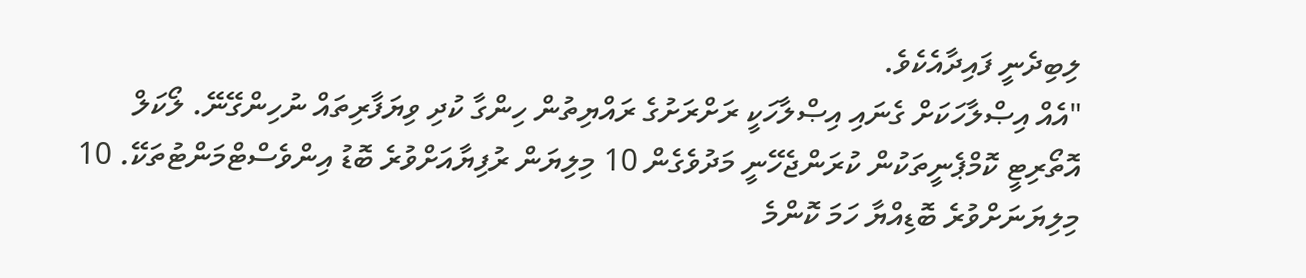ލިބިދެނީ ފައިދާއެކެވެ.
"އެއް އިޞްލާހަކަށް ގެނައި އިޞްލާހަކީ ރަށްރަށުގެ ރައްޔިތުން ހިންގާ ކުދި ވިޔަފާރިތައް ނުހިންގޭނޭ. ލޯކަލް އޮތޯރިޓީ ކޮމްޕެނީތަކުން ކުރަންޖެހޭނީ މަދުވެގެން 10 މިލިޔަން ރުފިޔާއަށްވުރެ ބޮޑު އިންވެސްޓްމަންޓުތަކޭ. 10 މިލިޔަނަށްވުރެ ބޮޑިއްޔާ ހަމަ ކޮންމެ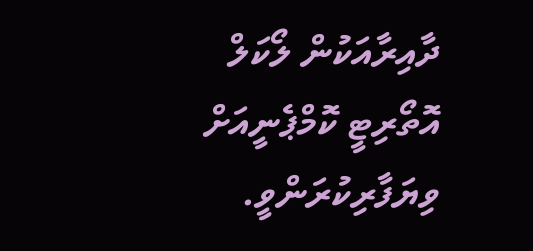ދާއިރާއަކުން ލޯކަލް އޮތޯރިޓީ ކޮމްޕެނީއަށް ވިޔަފާރިކުރަންވީ.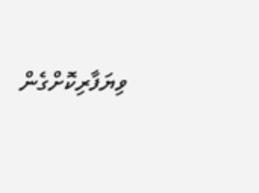ވިޔަފާރިކޮށްގެން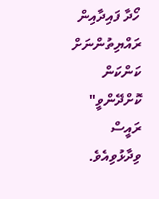ހޯދާ ފައިދާއިން ރައްޔިތުންނަށް ކަންކަން ކޮށްދޭންވީ" ރައީސް ވިދާޅުވިއެވެ.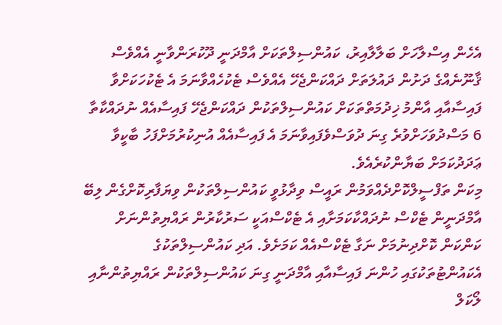އެހެން އިސްލާހަށް ބަލާލާއިރު، ކައުންސިލްތަކަށް އާމްދަނީ ދޫކުރަންވާނީ އެއްވެސް ޤާނޫނެއްގެ ދަށުން ދައުލަތަށް ދައްކަންޖެހޭ އެއްވެސް ޓެކުހެއްވާނަމަ އެ ޓެކުހަކަށްވާ ފައިސާއާއި އާންމު ޚިދުމަތްތަކަށް ކައުންސިލްތަކުން ދައްކަންޖެހޭ ފައިސާއެއް ނުދައްކާތާ 6 މަސްދުވަހަށްވުރެ ގިނަ ދުވަސްވެފައިވާނަމަ އެ ފައިސާއެއް އުނިކުރުމަށްފަހު ބާކީވާ ޢަދަދުކަމަށް ބަޔާންކުރެއެވެ.
މިކަން ތަފްސީލްކޮށްދެއްވަމުން ރައީސް ވިދާޅުވީ ކައުންސިލްތަކުން ވިޔަފާރިކޮށްގެން ލިބޭ އާމްދަނީން ޓެކްސް ނުދައްކާކަމަށާއި އެ ޓެކްސްއަކީ ސަރުކާރުން ރައްޔިތުންނަށް ކަންކަން ކޮށްދިނުމަށް ނަގާ ޓެކްސްއެއް ކަމަށެވެ. އަދި ކައުންސިލްތަކުގެ އެކައުންޓުތަކުގައި ހުންނަ ފައިސާއާއި އާމްދަނީ ގިނަ ކައުންސިލްތަކުން ރައްޔިތުންނާއި ލޯކަލް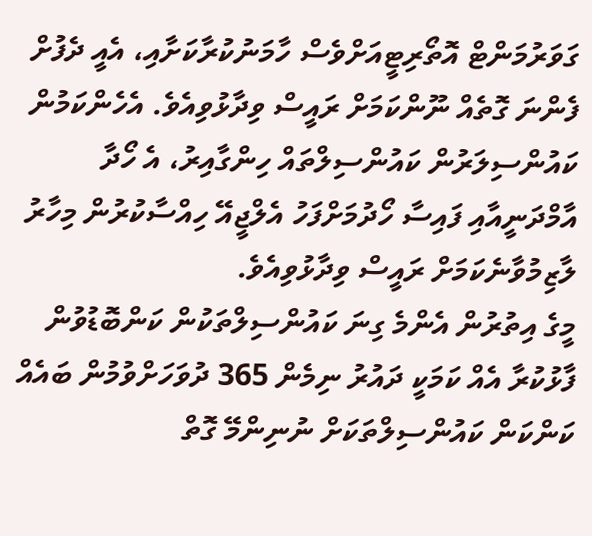ގަވަރުމަންޓް އޮތޯރިޓީއަށްވެސް ހާމަނުކުރާކަށާއި، އެއީ ދެފުށް ފެންނަ ގޮތެއް ނޫންކަމަށް ރައީސް ވިދާޅުވިއެވެ. އެހެންކަމުން ކައުންސިލަރުން ކައުންސިލްތައް ހިންގާއިރު، އެ ހޯދާ އާމްދަނީއާއި ފައިސާ ހޯދުމަށްފަހު އެލްޖީއޭ ހިއްސާކުރުން މިހާރު ލާޒިމުވާނެކަމަށް ރައީސް ވިދާޅުވިއެވެ.
މީގެ އިތުރުން އެންމެ ގިނަ ކައުންސިލްތަކުން ކަންބޮޑުވުން ފާޅުކުރާ އެއް ކަމަކީ ދައުރު ނިމެން 365 ދުވަހަށްވުމުން ބައެއް ކަންކަން ކައުންސިލްތަކަށް ނުނިންމޭ ގޮތް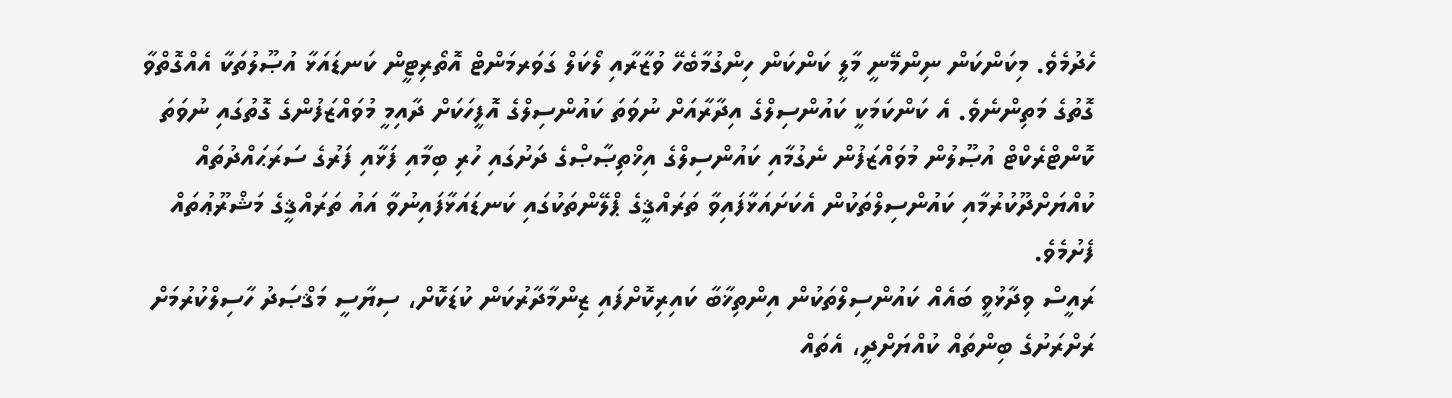ހެދުމެވެ. މިކަންކަން ނިންމޭނީ މާލީ ކަންކަން ހިންގުމާބެހޭ ވުޒާރާއި ލޯކަލް ގަވަރމަންޓް އޮތޯރިޓީން ކަނޑައަޅާ އުޞޫލުތަކާ އެއްގޮތްވާ ގޮތުގެ މަތިންނެވެ. އެ ކަންކަމަކީ ކައުންސިލްގެ އިދާރާއަށް ނުވަތަ ކައުންސިލްގެ އޮފީހަކަށް ދާއިމީ މުވައްޒަފުންގެ ގޮތުގައި ނުވަތަ ކޮންޓްރެކްޓް އުޞޫލުން މުވައްޒަފުން ނެގުމާއި ކައުންސިލްގެ އިޚްތިޞާޞްގެ ދަށުގައި ހުރި ބިމާއި ފަޅާއި ފަރުގެ ސަރަޙައްދުތައް ކުއްޔަށްދޫކުރުމާއި ކައުންސިލްތަކުން އެކަށައަޅާފައިވާ ތަރައްޤީގެ ޕްލޭންތަކުގައި ކަނޑައަޅާފައިނުވާ އައު ތަރައްޤީގެ މަޝްރޫޢުތައް ފެށުމެވެ.
ރައީސް ވިދާޅުވީ ބައެއް ކައުންސިލްތަކުން އިންތިޚާބާ ކައިރިކޮށްފައި ޒިންމާދާރުކަން ކުޑަކޮށް، ސިޔާސީ މަޤްޞަދު ހާސިލްކުރުމަށް ރަށްރަށުގެ ބިންތައް ކުއްޔަށްދީ، އެތައް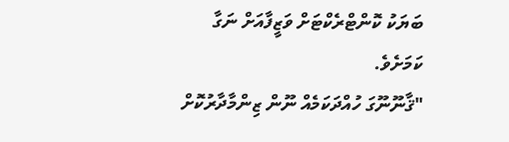ބަޔަކު ކޮންޓްރެކްޓަށް ވަޒީފާއަށް ނަގާ ކަމަށެވެ.
"ޤާނޫނޫގަ ހުއްދަކަމެއް ނޫން ޒިންމާދާރުކޮށް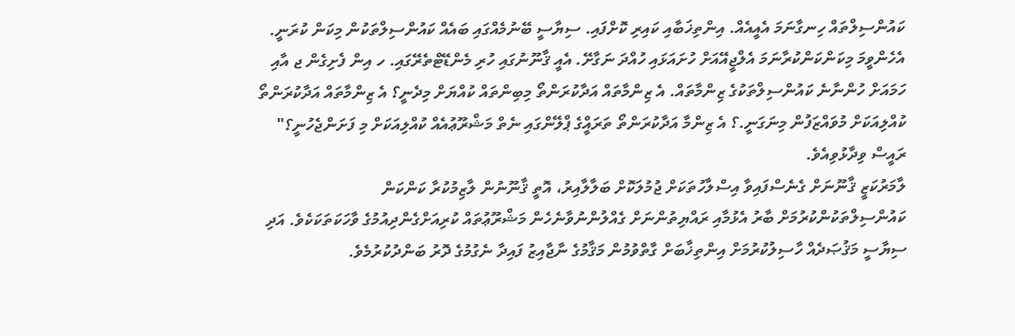ކައުންސިލްތައް ހިނގާނަމަ އެއީއެއް. އިންތިޚަބާއި ކައިރި ކޮށްފައި. ސިޔާސީ ބޭނުމެއްގައި ބައެއް ކައުންސިލްތަކުން މިކަން ކުރަނީ. އެހެންވީމަ މިކަންކަންކުރާނަމަ އެލްޖީއޭއަށް ހުށައަޅައި ހުއްދަ ނަގާށޭ. އެއީ ޤާނޫނުގައި ހުރި މެންޑޭޓްތެރޭގައި. ހ އިން ފެށިގެން ޖ އާއި ހަމައަށް ހުންނާނެ ކައުންސިލްތަކުގެ ޒިންމާތައް. އެ ޒިންމާތައް އަދާކުރަންތޯ މިބިންތައް ކުއްޔަށް މިދެނީ؟ އެ ޒިންމާތައް އަދާކުރަންތޯ ކުއްލިއަކަށް މުވައްޒަފުން މިނަގަނީ.؟ އެ ޒިންމާ އަދާކުރަންތޯ ތަރައްީގެ ޕްލޭންގައި ނެތް މަޝްރޫޢުއެއް ކުއްލިއަކަށް މި ފަށަންޖެހުނީ؟" ރައީސް ވިދާޅުވިއެވެ.
ލާމަރުކަޒީ ޤާނޫނަށް ގެނެސްފައިވާ އިސްލާހުތަކަށް ޖުމުލަކޮށް ބަލާލާއިރު، އޮތީ ޤާނޫނުން ލާޒިމުކުރާ ކަންކަން ކައުންސިލްތަކުންކުރުމަށް ބާރު އެޅުމާއި ރައްޔިތުންނަށް ގެއްލުންނުވާނެހެން މަޝްރޫޢުތައް ކުރިއަށްގެންދިއުމުގެ ވާހަކަތަކަކެވެ. އަދި ސިޔާސީ މަޤުޞަދެއް ހާސިލުކުރުމަށް އިންތިޚާބަށް ގާތްވުމުން މަޤާމުގެ ނާޖާއިޒު ފައިދާ ނެގުމުގެ ދޮރު ބަންދުކުރުމެވެ.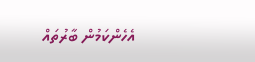އެހެންކަމުން ބާރުތައް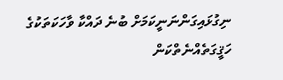ނިގުޅައިގަންނަނީކަމަށް ބުނެ ދައްކާ ވާހަކަތަކުގެ ހަޤީގަތެއްނެތްކަން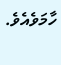ހާމަވެއެވެ.